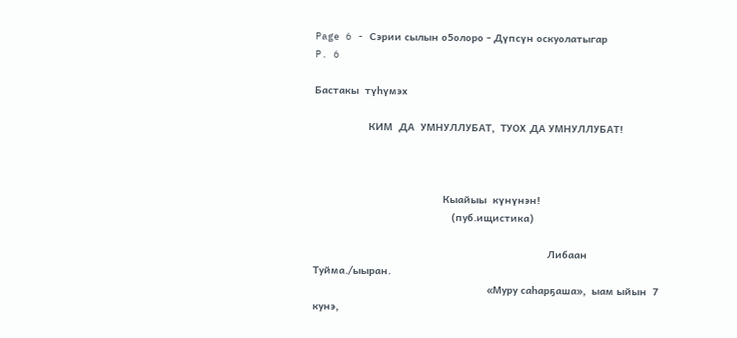Page 6 - Сэрии сылын о5олоро - Дүпсүн оскуолатыгар
P. 6

Бастакы  түһүмэх

                  КИМ  ДА  УМНУЛЛУБАТ,  ТУОХ ДА УМНУЛЛУБАТ!



                                           Кыайыы  күнүнэн!
                                              (пуб.ищистика)

                                                                              Либаан  Туйма./ыыран.
                                                          «Муру саһарҕаша»,  ыам ыйын  7 кунэ,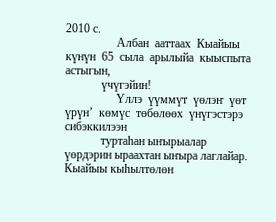2010 с.
                 Албан  ааттаах  Кыайыы  күнүн  65  сыла  арылыйа  кыыспыта  астыгын,
            үчүгэйин!
                 Үллэ  үүммүт  үөлэҥ  үөт  үрүн’  көмүс  төбөлөөх  үнүгэстэрэ  сибэккилээн
            туртаһан ыҥырыалар үөрдэрин ыраахтан ыҥыра лаглайар. Кыайыы кыһылтөлөн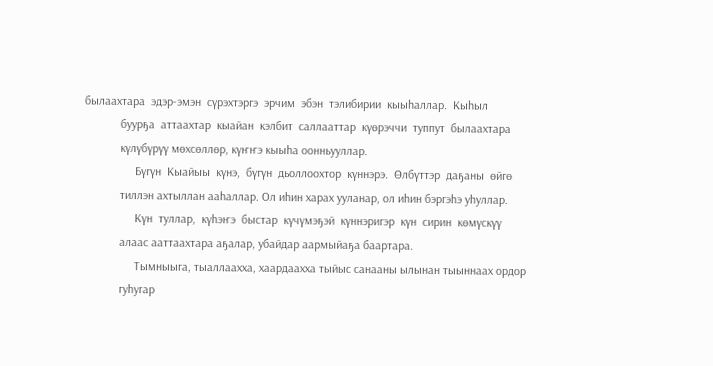былаахтара  эдэр-эмэн  сүрэхтэргэ  эрчим  эбэн  тэлибирии  кыыһаллар.  Кыһыл
            буурҕа  аттаахтар  кыайан  кэлбит  саллааттар  күөрэччи  туппут  былаахтара
            күлүбүрүү мөхсөллөр, күҥҥэ кыыһа оонньууллар.
                 Бүгүн  Кыайыы  күнэ,  бүгүн  дьоллоохтор  күннэрэ.  Өлбүттэр  даҕаны  өйгө
            тиллэн ахтыллан ааһаллар. Ол иһин харах ууланар, ол иһин бэргэһэ уһуллар.
                 Күн  туллар,  күһэҥэ  быстар  күчүмэҕэй  күннэригэр  күн  сирин  көмүскүү
            алаас ааттаахтара аҕалар, убайдар аармыйаҕа баартара.
                 Тымныыга, тыаллаахха, хаардаахха тыйыс санааны ылынан тыыннаах ордор
            гуһугар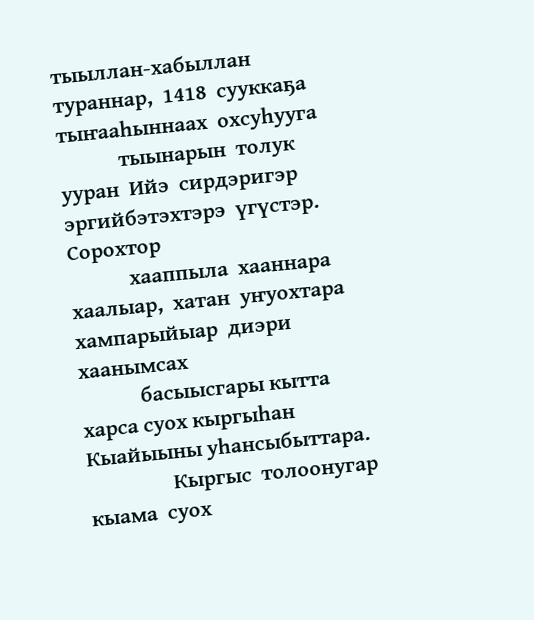тыыллан-хабыллан  тураннар,  1418  сууккаҕа  тыҥааһыннаах  охсуһууга
            тыынарын  толук  ууран  Ийэ  сирдэригэр  эргийбэтэхтэрэ  үгүстэр.  Сорохтор
            хааппыла  хааннара  хаалыар,  хатан  уҥуохтара  хампарыйыар  диэри  хаанымсах
            басыысгары кытта харса суох кыргыһан Кыайыыны уһансыбыттара.
                 Кыргыс  толоонугар  кыама  суох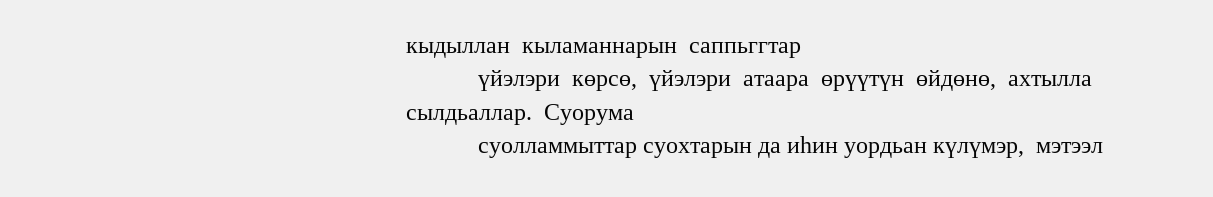кыдыллан  кыламаннарын  саппьггтар
            үйэлэри  көрсө,  үйэлэри  атаара  өрүүтүн  өйдөнө,  ахтылла  сылдьаллар.  Суорума
            суолламмыттар суохтарын да иһин уордьан күлүмэр,  мэтээл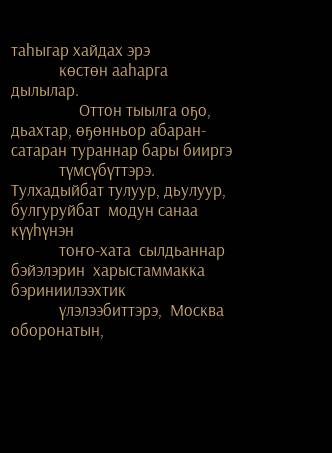таһыгар хайдах эрэ
            көстөн ааһарга дылылар.
                 Оттон тыылга оҕо, дьахтар, өҕөнньор абаран-сатаран тураннар бары бииргэ
            түмсүбүттэрэ. Тулхадыйбат тулуур, дьулуур, булгуруйбат  модун санаа  күүһүнэн
            тоҥо-хата  сылдьаннар  бэйэлэрин  харыстаммакка  бэриниилээхтик
            үлэлээбиттэрэ,  Москва  оборонатын,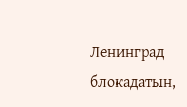Ленинград  блокадатын,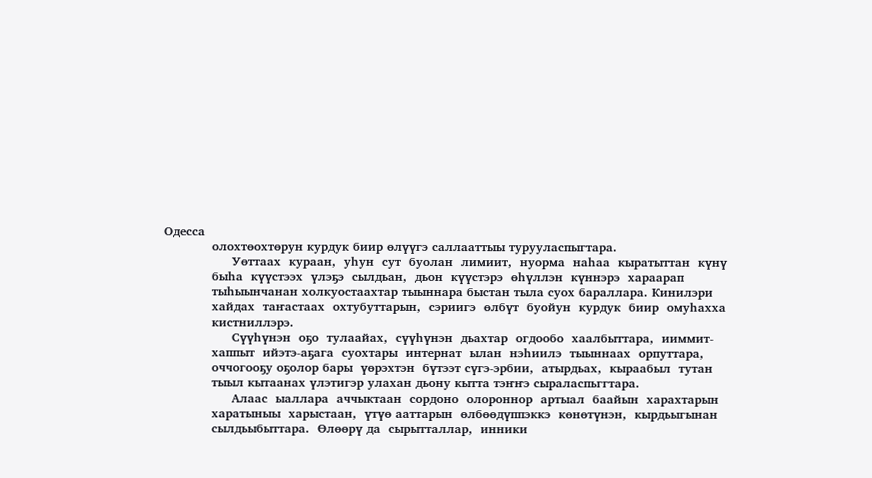Одесса
            олохтөохтөрун курдук биир өлүүгэ саллааттыы турууласпыгтара.
                 Уөттаах  кураан,  уһун  сут  буолан  лимиит,  нуорма  наһаа  кыратыттан  күнү
            быһа  күүстээх  үлэҕэ  сылдьан,  дьон  күүстэрэ  өһүллэн  күннэрэ  хараарап
            тыһыынчанан холкуостаахтар тыыннара быстан тыла суох бараллара. Кинилэри
            хайдах  таҥастаах  охтубуттарын,  сэриигэ  өлбүт  буойун  курдук  биир  омуһахха
            кистниллэрэ.
                 Сүүһүнэн  оҕо  тулаайах,  сүүһүнэн  дьахтар  огдообо  хаалбыттара,  ииммит-
            хаппыт  ийэтэ-аҕага  суохтары  интернат  ылан  нэһиилэ  тыыннаах  орпуттара,
            оччогооҕу оҕолор бары  үөрэхтэн  бүтээт сүгэ-эрбии,  атырдьах,  кыраабыл  тутан
            тыыл кытаанах үлэтигэр улахан дьону кытта тэҥҥэ сыраласпьггтара.
                 Алаас  ыаллара  аччыктаан  сордоно  олороннор  артыал  баайын  харахтарын
            харатыныы  харыстаан,  үтүө ааттарын  өлбөөдүппэккэ  көнөтүнэн,  кырдьыгынан
            сылдьыбыттара.  Өлөөрү да  сырытталлар,  инники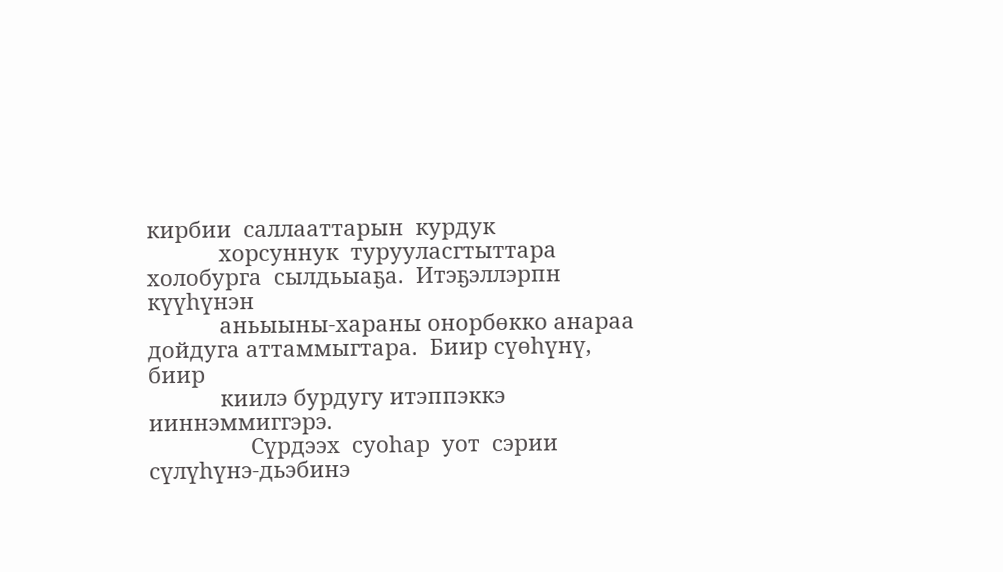кирбии  саллааттарын  курдук
            хорсуннук  турууласгтыттара  холобурга  сылдьыаҕа.  Итэҕэллэрпн  күүһүнэн
            аньыыны-хараны онорбөкко анараа дойдуга аттаммыгтара.  Биир сүөһүнү, биир
            киилэ бурдугу итэппэккэ ииннэммиггэрэ.
                 Сүрдээх  суоһар  уот  сэрии  сүлүһүнэ-дьэбинэ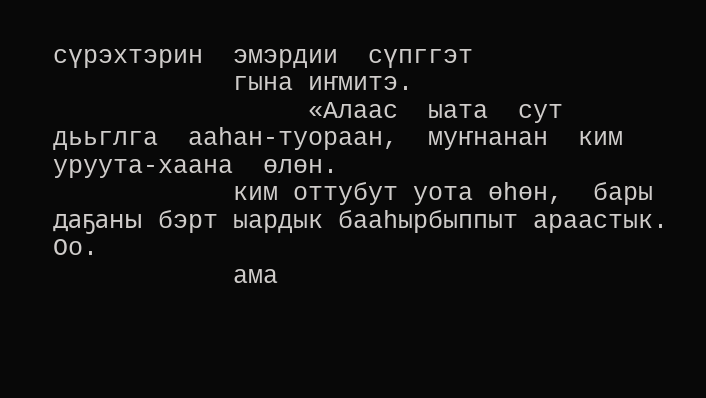сүрэхтэрин  эмэрдии  сүпггэт
            гына иҥмитэ.
                 «Алаас  ыата  сут  дььглга  ааһан-туораан,  муҥнанан  ким  уруута-хаана  өлөн.
            ким оттубут уота өһөн,  бары даҕаны бэрт ыардык бааһырбыппыт араастык.  Оо.
            ама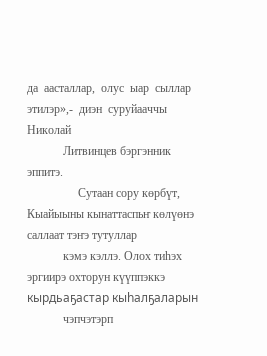да  аасталлар,  олус  ыар  сыллар  этилэр»,-  диэн  суруйааччы  Николай
            Литвинцев бэргэнник эппитэ.
                 Сутаан сору көрбүт, Кыайыыны кынаттаспьҥ көлүөнэ саллаат тэҥэ тутуллар
            кэмэ кэллэ. Олох тиһэх эргиирэ охторун күүппэккэ кырдьаҕастар кыһалҕаларын
            чэпчэтэрп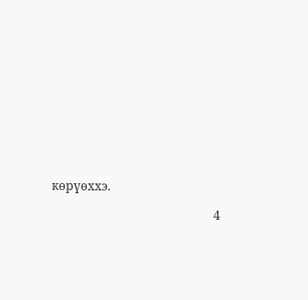көрүөххэ.

                                                      4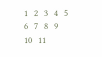1   2   3   4   5   6   7   8   9   10   11